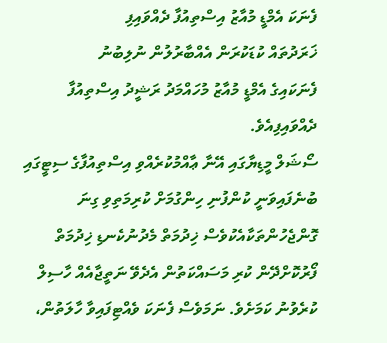ފެނަކަ އެމްޑީ މުއާޒު އިސްތިއުފާ ދެއްވައިފި
ޚަރަދުތައް ކުޑަކުރަން އެއްބާރުލުން ނުލިބުނު
ފެނަކައިގެ އެމްޑީ މުއާޒު މުހައްމަދު ރަޝީދު އިސްތިއުފާ ދެއްވައިފިއެވެ.
ސޯޝަލް މީޑިޔާގައި އޭނާ ޢާއްމުކުރެއްވި އިސްތިއުފާގެ ސިޓީގައި ބުނެފައިވަނީ ކުންފުނި ހިންގުމަށް ކުރިމަތިވި ގިނަ ގޮންޖެހުންތަކާއެކުވެސް ޚިދުމަތް މެދުނުކެނޑި ޚިދުމަތް ފޯރުކޮށްދޭން ކުރި މަސައްކަތުން އެދެވޭ ނަތީޖާއެއް ހާސިލް ކުރެވުނު ކަމަށެވެ. ނަމަވެސް ފެނަކަ ވެއްޓިފައިވާ ހާލަތުން،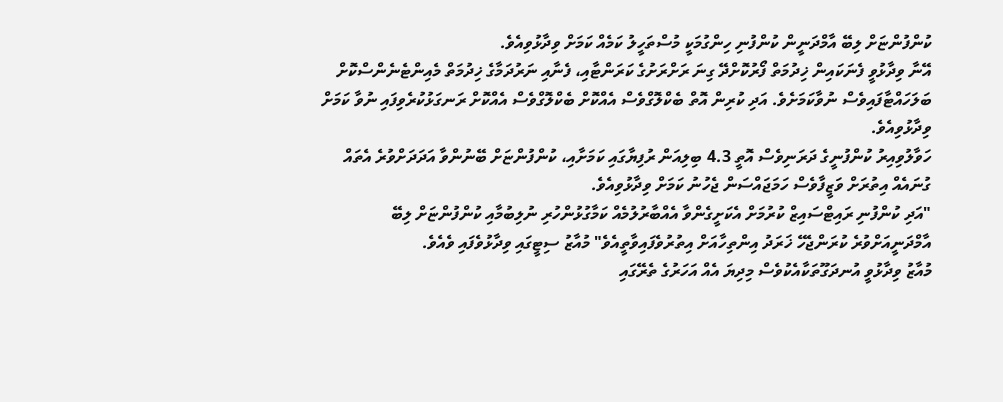ކުންފުންޏަށް ލިބޭ އާމްދަނީން ކުންފުނި ހިންގުމަކީ މުސްތަހީލު ކަމެއް ކަމަށް ވިދާޅުވިއެވެ.
އޭނާ ވިދާޅުވީ ފެނަކައިން ޚިދުމަތް ފޯރުކޮށްދޭ ގިނަ ރަށްރަށުގެ ކަރަންޓާއި، ފެނާއި ނަރުދަމާގެ ޚިދުމަތް މެއިންޓެނެންސްކޮށް ބަލަހައްޓާފައިވެސް ނުވާކަމަށެވެ. އަދި ކުރިން އޮތް ބެކްލޮގްވެސް އެއްކޮށް ބެކްލޮގްވެސް އެއްކޮށް ރަނގަޅުކުރެވިފައި ނުވާ ކަމަށް ވިދާޅުވިއެވެ.
ހަވާލުވިއިރު ކުންފުނީގެ ދަރަނިވެސް އޮތީ 4.3 ބިލިއަން ރުފިޔާގައި ކަމަށާއި، ކުންފުންޏަށް ބޭނުންވާ އަދަދަށްވުރެ އެތައް ގުނައެއް އިތުރަށް ވަޒީފާވެސް ހަމަޖައްސަން ޖެހުނު ކަމަށް ވިދާޅުވިއެވެ.
"އަދި ކުންފުނި ރައިޓްސައިޒް ކުރުމަށް އެކަށީގެންވާ އެއްބާރުލުމެއް ކަމާގުޅުންހުރި ނުލިބުމާއި ކުންފުންޏަށް ލިބޭ އާމްދަނީއަށްވުރެ ކުރަންޖެހޭ ޚަރަދު އިންތިހާއަށް އިތުރުވެފައިވާތީއެވެ" މުއާޒު ސިޓީގައި ވިދާޅުވެފައި ވެއެވެ.
މުއާޒު ވިދާޅުވީ އުނދަގޫތަކާއެކުވެސް މިދިޔަ އެއް އަހަރުގެ ތެރޭގައި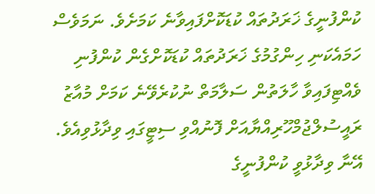ކުންފުނީގެ ޚަރަދުތައް ކުޑަކޮށްފައިވާނެ ކަމަށެވެ. ނަމަވެސް ހަމައެކަނި ހިންގުމުގެ ޚަރަދުތައް ކުޑަކޮށްގެން ކުންފުނި ވެއްޓިފައިވާ ހާލަތުން ސަލާމަތް ނުކުރެވޭނެ ކަމަށް މުއާޒު ރައީސުލްޖުމްހޫރިއްޔާއަށް ފޮނުއްވި ސިޓީގައި ވިދާޅުވިއެވެ. އޭނާ ވިދާޅުވީ ކުންފުނީގެ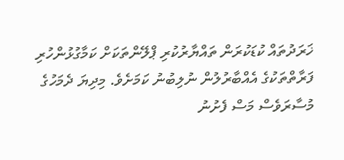ޚަރަދުތައް ކުޑަކުރަން ތައްޔާރުކުރި ޕްލޭންތަކަށް ކަމާގުޅުންހުރި ފަރާތްތަކުގެ އެއްބާރުލުން ނުލިބުނު ކަމަށެވެ. މިދިޔަ ދެމަހުގެ މުސާރަވެސް މަސް ފެށުނު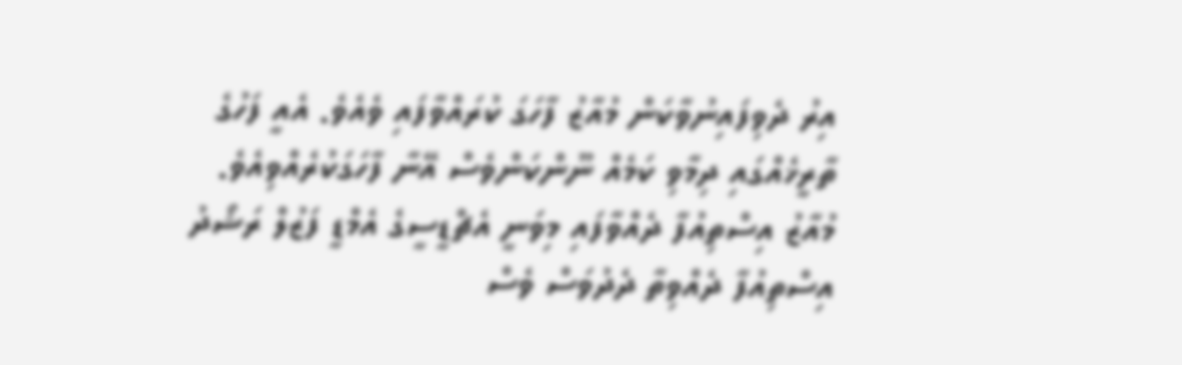އިރު ދެވިފައިނުވާކަން މުއާޒު ފާހަގަ ކުރައްވާފައި ވެއެވެ. އެއީ ފަހުގެ ތާރީޚެއްގައި ދިމާވި ކަމެއް ނޫންކަންވެސް އޭނާ ފާހަގަކުރެއްވިއެވެ.
މުއާޒު އިސްތިއުފާ ދެއްވާފައި މިވަނީ އެޗްޑީސީގެ އެމްޑީ ފަޒުލް ރަޝޯދު އިސްތިއުފާ ދެއްވިތާ ދެދުވަސް ވެސް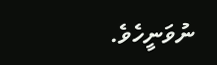ނުވަނީހެވެ.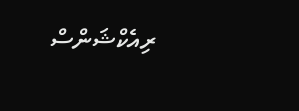ރިއެކްޝަންސް